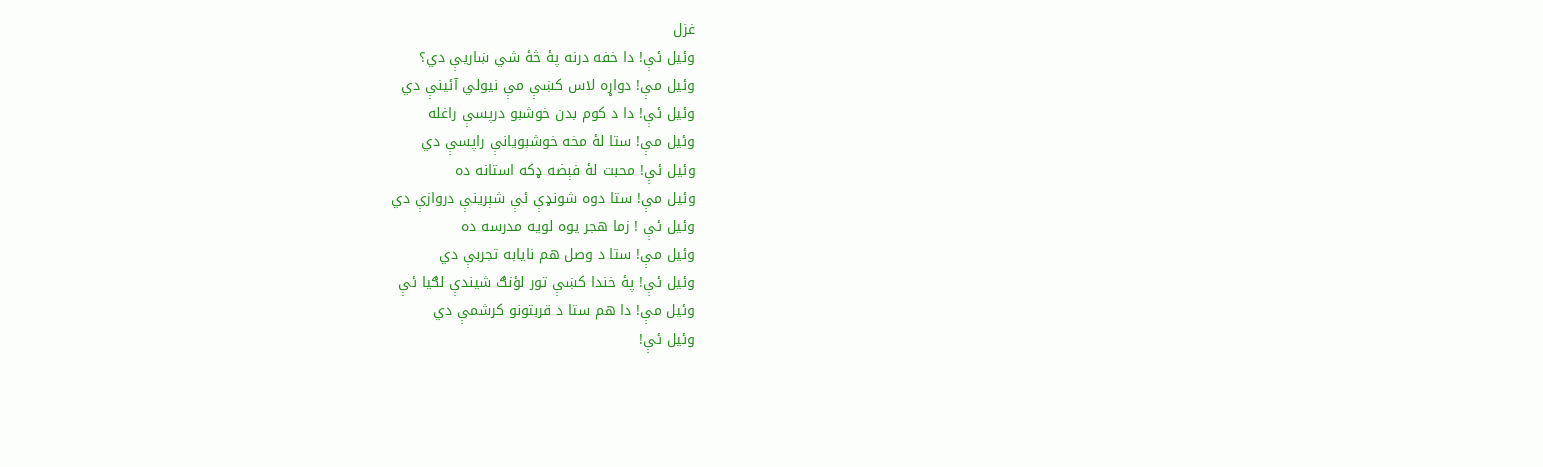غزل
وئیل ئې! دا خفه درنه پۀ څۀ شي ښاریې دي؟
وئیل مې! دواړه لاس کښې مې نیولي آئینې دي
وئیل ئې! دا د کوم بدن خوشبو درپسې راغله
وئیل مې! ستا لۀ مخه خوشبویانې راپسې دي
وئیل ئې! محبت لۀ فېضه ډکه استانه ده
وئیل مې! ستا دوه شونډې ئې شېرینې دروازې دي
وئیل ئې ! زما هجر یوه لویه مدرسه ده
وئیل مې! ستا د وصل هم نایابه تجربې دي
وئیل ئې! پۀ خندا کښې تور لؤنګ شیندې لګیا ئې
وئیل مې! دا هم ستا د قربتونو کرشمې دي
وئیل ئې!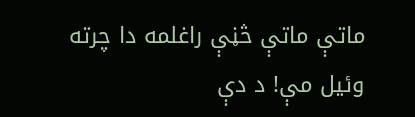ماتې ماتې څڼې راغلمه دا چرته
وئیل مې! د دې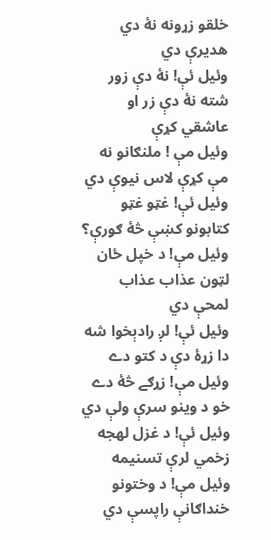خلقو زړونه نۀ دي هدیرې دي
وئیل ئې! نۀ دې زور شته نۀ دې زر او عاشقي کړې
وئیل مې ! ملنګانو نه مې کړې لاس نیوې دي
وئیل ئې! غټو غټو کتابونو کښې څۀ ګورې؟
وئیل مې! د خپل ځان لټون عذاب عذاب لمحې دي
وئیل ئې! لږ رادېخوا شه دا زړۀ دې د کتو دے
وئیل مې! زړګے څۀ دے خو د وینو سرې ولې دي
وئیل ئې! د غزل لهجه زخمي لرې تسنیمه
وئیل مې! د وختونو خنداګانې راپسې دي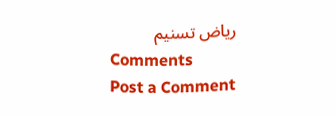ریاض تسنیم
Comments
Post a Comment